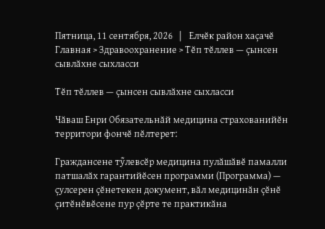Пятница, 11 сентября, 2026   |    Елчĕк район хаçачĕ
Главная > Здравоохранение > Тĕп тĕллев — çынсен сывлăхне сыхласси

Тĕп тĕллев — çынсен сывлăхне сыхласси

Чăваш Енри Обязательнăй медицина страхованийĕн территори фончĕ пĕлтерет:

Граждансене тỹлевсĕр медицина пулăшăвĕ памалли патшалăх гарантийĕсен программи (Программа) — çулсерен çĕнетекен документ, вăл медицинăн çĕнĕ çитĕнĕвĕсене пур çĕрте те практикăна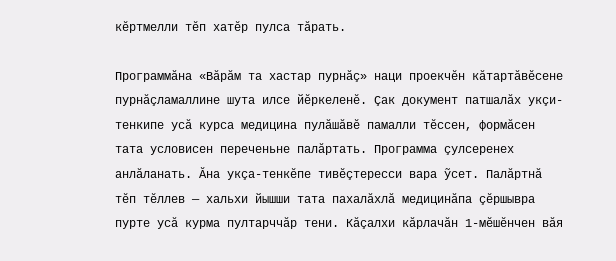кĕртмелли тĕп хатĕр пулса тăрать.

Программăна «Вăрăм та хастар пурнăç» наци проекчĕн кăтартăвĕсене пурнăçламаллине шута илсе йĕркеленĕ. Çак документ патшалăх укçи-тенкипе усă курса медицина пулăшăвĕ памалли тĕссен, формăсен тата условисен переченьне палăртать. Программа çулсеренех анлăланать. Ăна укçа-тенкĕпе тивĕçтересси вара ỹсет. Палăртнă тĕп тĕллев — хальхи йышши тата пахалăхлă медицинăпа çĕршывра пурте усă курма пултарччăр тени. Кăçалхи кăрлачăн 1-мĕшĕнчен вăя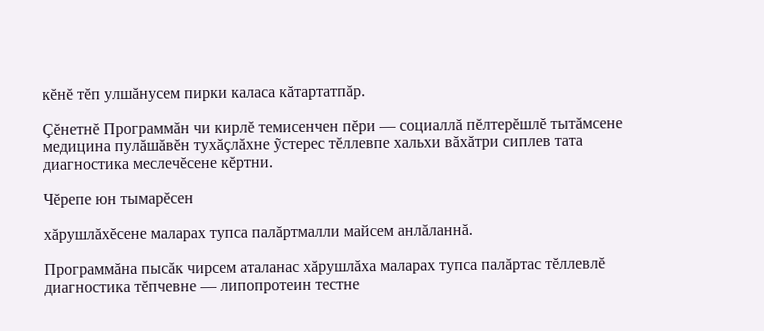кĕнĕ тĕп улшăнусем пирки каласа кăтартатпăр.

Çĕнетнĕ Программăн чи кирлĕ темисенчен пĕри — социаллă пĕлтерĕшлĕ тытăмсене медицина пулăшăвĕн тухăçлăхне ỹстерес тĕллевпе хальхи вăхăтри сиплев тата диагностика меслечĕсене кĕртни.

Чĕрепе юн тымарĕсен

хăрушлăхĕсене маларах тупса палăртмалли майсем анлăланнă.

Программăна пысăк чирсем аталанас хăрушлăха маларах тупса палăртас тĕллевлĕ диагностика тĕпчевне — липопротеин тестне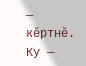— кĕртнĕ. Ку —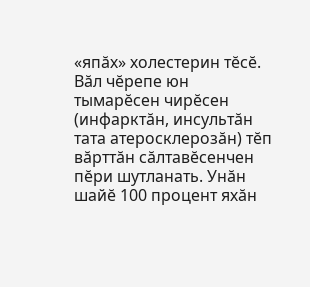«япăх» холестерин тĕсĕ. Вăл чĕрепе юн тымарĕсен чирĕсен (инфарктăн, инсультăн тата атеросклерозăн) тĕп вăрттăн сăлтавĕсенчен пĕри шутланать. Унăн шайĕ 100 процент яхăн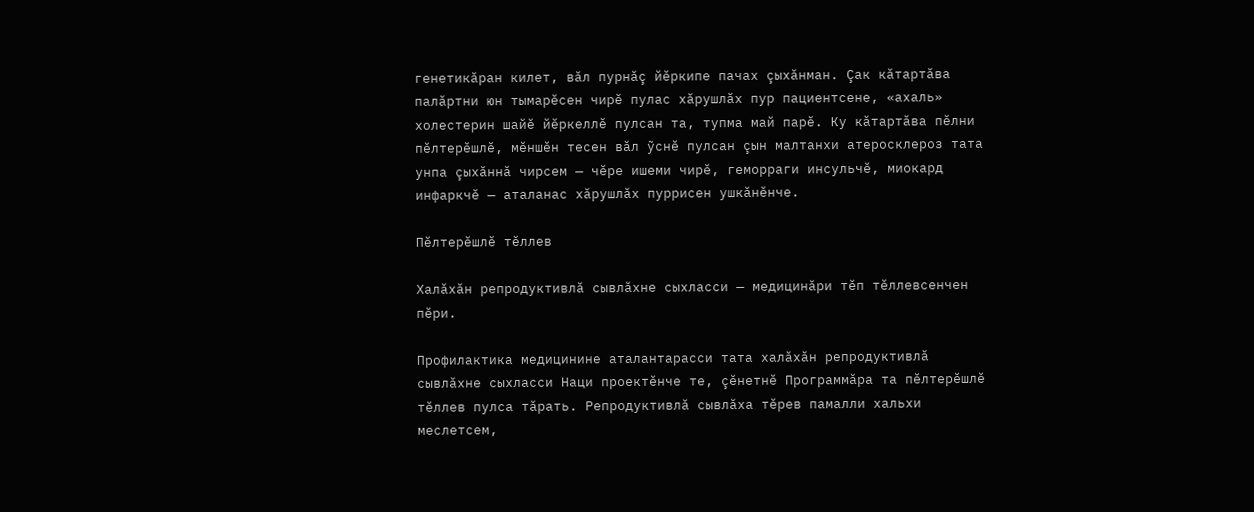генетикăран килет, вăл пурнăç йĕркипе пачах çыхăнман. Çак кăтартăва палăртни юн тымарĕсен чирĕ пулас хăрушлăх пур пациентсене, «ахаль» холестерин шайĕ йĕркеллĕ пулсан та, тупма май парĕ. Ку кăтартăва пĕлни пĕлтерĕшлĕ, мĕншĕн тесен вăл ỹснĕ пулсан çын малтанхи атеросклероз тата унпа çыхăннă чирсем — чĕре ишеми чирĕ, геморраги инсульчĕ, миокард инфаркчĕ — аталанас хăрушлăх пуррисен ушкăнĕнче.

Пĕлтерĕшлĕ тĕллев

Халăхăн репродуктивлă сывлăхне сыхласси — медицинăри тĕп тĕллевсенчен пĕри.

Профилактика медицинине аталантарасси тата халăхăн репродуктивлă сывлăхне сыхласси Наци проектĕнче те, çĕнетнĕ Программăра та пĕлтерĕшлĕ тĕллев пулса тăрать. Репродуктивлă сывлăха тĕрев памалли хальхи меслетсем,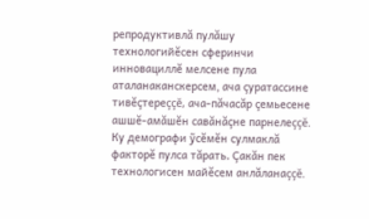репродуктивлă пулăшу технологийĕсен сферинчи инновациллĕ мелсене пула аталанаканскерсем, ача çуратассине тивĕçтереççĕ, ача-пăчасăр çемьесене ашшĕ-амăшĕн савăнăçне парнелеççĕ. Ку демографи ỹсĕмĕн сулмаклă факторĕ пулса тăрать. Çакăн пек технологисен майĕсем анлăланаççĕ.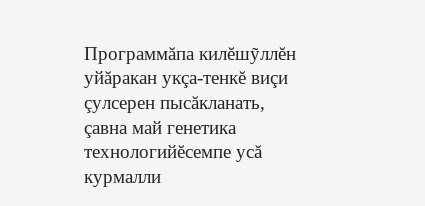Программăпа килĕшỹллĕн уйăракан укçа-тенкĕ виçи çулсерен пысăкланать, çавна май генетика технологийĕсемпе усă курмалли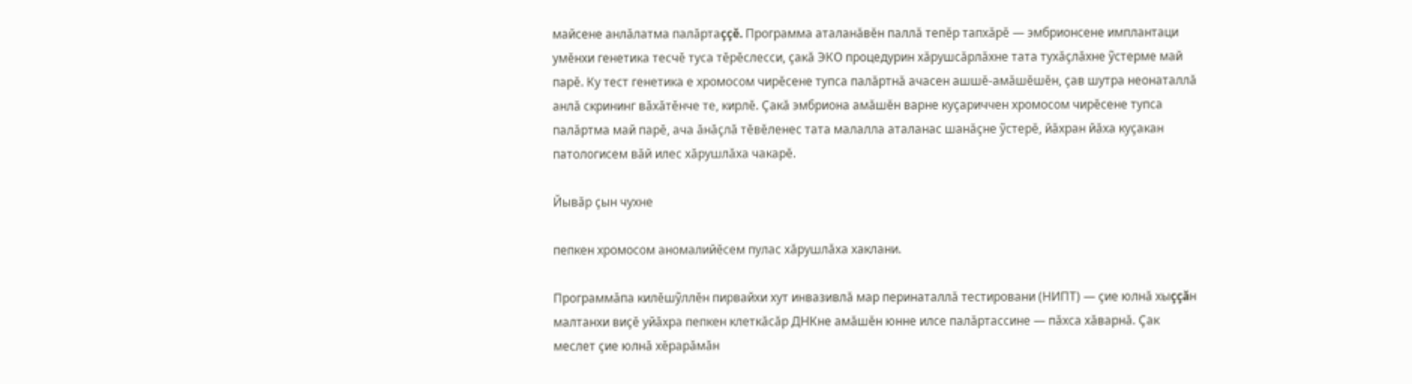майсене анлăлатма палăртаççĕ. Программа аталанăвĕн паллă тепĕр тапхăрĕ — эмбрионсене имплантаци умĕнхи генетика тесчĕ туса тĕрĕслесси, çакă ЭКО процедурин хăрушсăрлăхне тата тухăçлăхне ỹстерме май парĕ. Ку тест генетика е хромосом чирĕсене тупса палăртнă ачасен ашшĕ-амăшĕшĕн, çав шутра неонаталлă анлă скрининг вăхăтĕнче те, кирлĕ. Çакă эмбриона амăшĕн варне куçариччен хромосом чирĕсене тупса палăртма май парĕ, ача ăнăçлă тĕвĕленес тата малалла аталанас шанăçне ỹстерĕ, йăхран йăха куçакан патологисем вăй илес хăрушлăха чакарĕ.

Йывăр çын чухне

пепкен хромосом аномалийĕсем пулас хăрушлăха хаклани.

Программăпа килĕшỹллĕн пирвайхи хут инвазивлă мар перинаталлă тестировани (НИПТ) — çие юлнă хыççăн малтанхи виçĕ уйăхра пепкен клеткăсăр ДНКне амăшĕн юнне илсе палăртассине — пăхса хăварнă. Çак меслет çие юлнă хĕрарăмăн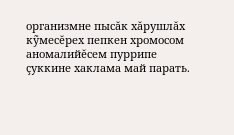организмне пысăк хăрушлăх кỹмесĕрех пепкен хромосом аномалийĕсем пуррипе çуккине хаклама май парать.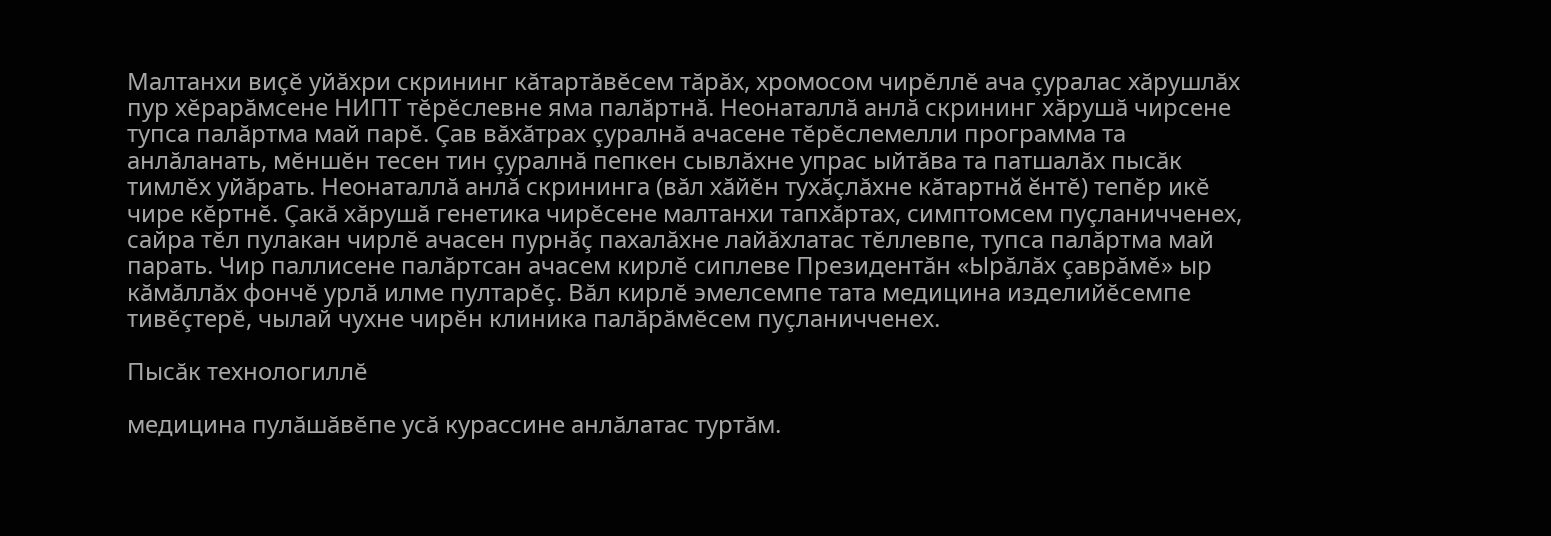Малтанхи виçĕ уйăхри скрининг кăтартăвĕсем тăрăх, хромосом чирĕллĕ ача çуралас хăрушлăх пур хĕрарăмсене НИПТ тĕрĕслевне яма палăртнă. Неонаталлă анлă скрининг хăрушă чирсене тупса палăртма май парĕ. Çав вăхăтрах çуралнă ачасене тĕрĕслемелли программа та анлăланать, мĕншĕн тесен тин çуралнă пепкен сывлăхне упрас ыйтăва та патшалăх пысăк тимлĕх уйăрать. Неонаталлă анлă скрининга (вăл хăйĕн тухăçлăхне кăтартнă ĕнтĕ) тепĕр икĕ чире кĕртнĕ. Çакă хăрушă генетика чирĕсене малтанхи тапхăртах, симптомсем пуçланичченех, сайра тĕл пулакан чирлĕ ачасен пурнăç пахалăхне лайăхлатас тĕллевпе, тупса палăртма май парать. Чир паллисене палăртсан ачасем кирлĕ сиплеве Президентăн «Ырăлăх çаврăмĕ» ыр кăмăллăх фончĕ урлă илме пултарĕç. Вăл кирлĕ эмелсемпе тата медицина изделийĕсемпе тивĕçтерĕ, чылай чухне чирĕн клиника палăрăмĕсем пуçланичченех.

Пысăк технологиллĕ

медицина пулăшăвĕпе усă курассине анлăлатас туртăм.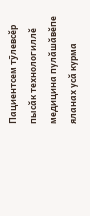Пациентсем тỹлевсĕр пысăк технологиллĕ медицина пулăшăвĕпе яланах усă курма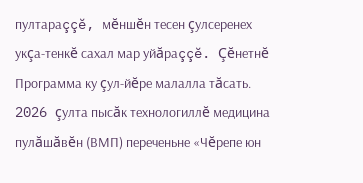пултараççĕ, мĕншĕн тесен çулсеренех укçа-тенкĕ сахал мар уйăраççĕ. Çĕнетнĕ Программа ку çул-йĕре малалла тăсать. 2026 çулта пысăк технологиллĕ медицина пулăшăвĕн (ВМП) переченьне «Чĕрепе юн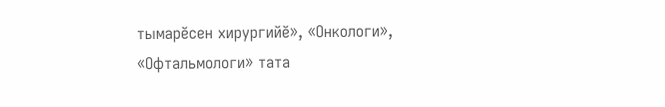тымарĕсен хирургийĕ», «Онкологи», «Офтальмологи» тата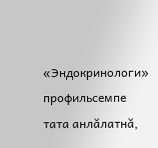«Эндокринологи» профильсемпе тата анлăлатнă,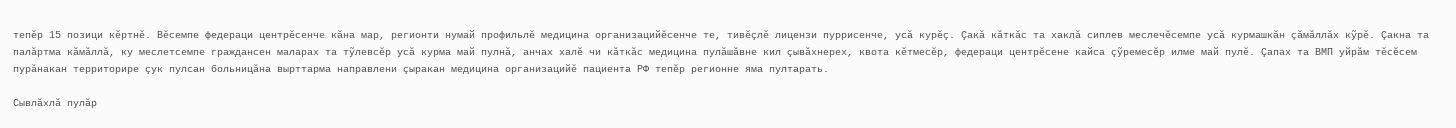тепĕр 15 позици кĕртнĕ. Вĕсемпе федераци центрĕсенче кăна мар, регионти нумай профильлĕ медицина организацийĕсенче те, тивĕçлĕ лицензи пуррисенче, усă курĕç. Çакă кăткăс та хаклă сиплев меслечĕсемпе усă курмашкăн çăмăллăх кỹрĕ. Çакна та палăртма кăмăллă, ку меслетсемпе граждансен маларах та тỹлевсĕр усă курма май пулнă, анчах халĕ чи кăткăс медицина пулăшăвне кил çывăхнерех, квота кĕтмесĕр, федераци центрĕсене кайса çỹремесĕр илме май пулĕ. Çапах та ВМП уйрăм тĕсĕсем пурăнакан территорире çук пулсан больницăна вырттарма направлени çыракан медицина организацийĕ пациента РФ тепĕр регионне яма пултарать.

Сывлăхлă пулăр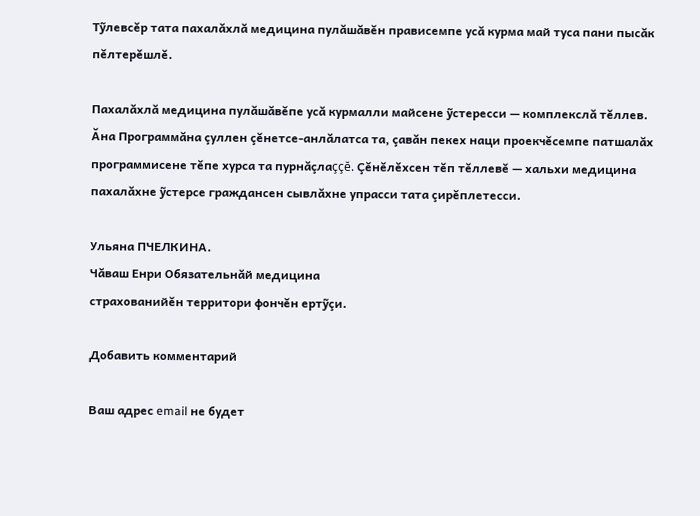Тỹлевсĕр тата пахалăхлă медицина пулăшăвĕн прависемпе усă курма май туса пани пысăк пĕлтерĕшлĕ.

Пахалăхлă медицина пулăшăвĕпе усă курмалли майсене ỹстересси — комплекслă тĕллев. Ăна Программăна çуллен çĕнетсе-анлăлатса та, çавăн пекех наци проекчĕсемпе патшалăх программисене тĕпе хурса та пурнăçлаççĕ. Çĕнĕлĕхсен тĕп тĕллевĕ — хальхи медицина пахалăхне ỹстерсе граждансен сывлăхне упрасси тата çирĕплетесси.

Ульяна ПЧЕЛКИНА.
Чăваш Енри Обязательнăй медицина
страхованийĕн территори фончĕн ертỹçи.

Добавить комментарий

Ваш адрес email не будет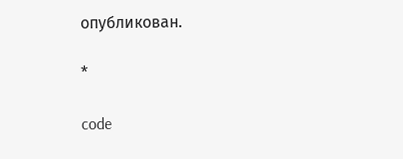опубликован.

*

code